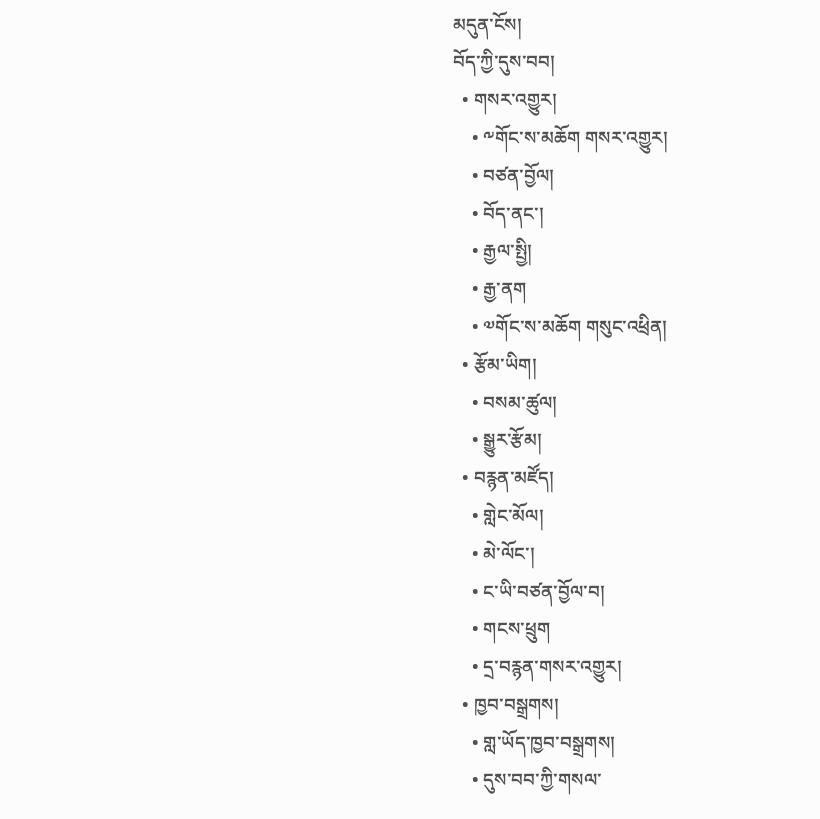མདུན་ངོས།
བོད་ཀྱི་དུས་བབ།
  • གསར་འགྱུར།
    • ༸གོང་ས་མཆོག གསར་འགྱུར།
    • བཙན་བྱོལ།
    • བོད་ནང་།
    • རྒྱལ་སྤྱི།
    • རྒྱ་ནག
    • ༧གོང་ས་མཆོག གསུང་འཕྲིན།
  • རྩོམ་ཡིག།
    • བསམ་ཚུལ།
    • སྒྱུར་རྩོམ།
  • བརྙན་མཛོད།
    • གླེང་མོལ།
    • མེ་ལོང་།
    • ང་ཡི་བཙན་བྱོལ་བ།
    • གངས་ཕྲུག
    • དྲ་བརྙན་གསར་འགྱུར།
  • ཁྱབ་བསྒྲགས།
    • གླ་ཡོད་ཁྱབ་བསྒྲགས།
    • དུས་བབ་ཀྱི་གསལ་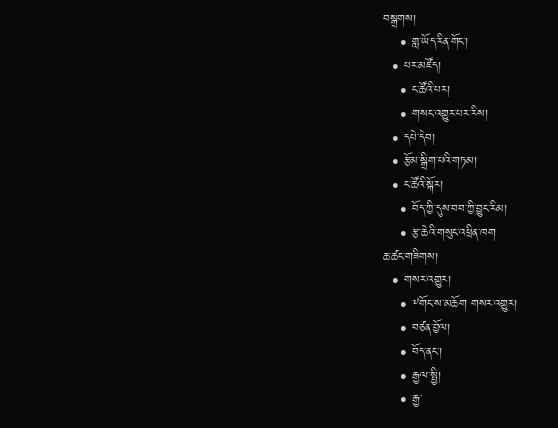བསྒྲགས།
    • གླ་ཡོད་རིན་གོང་།
  • པར་མཛོད།
    • ང་ཚོའི་པར།
    • གསང་འགྱུར་པར་རིས།
  • དཔེ་དེབ།
  • རྩོམ་སྒྲིག་པའི་གཏམ།
  • ང་ཚོའི་སྐོར།
    • བོད་ཀྱི་དུས་བབ་ཀྱི་བྱུང་རིམ།
    • རྩ་ཆེའི་གསུང་འཕྲིན་ཁག
ཆ་ཚང་གཟིགས།
  • གསར་འགྱུར།
    • ༸གོང་ས་མཆོག གསར་འགྱུར།
    • བཙན་བྱོལ།
    • བོད་ནང་།
    • རྒྱལ་སྤྱི།
    • རྒྱ་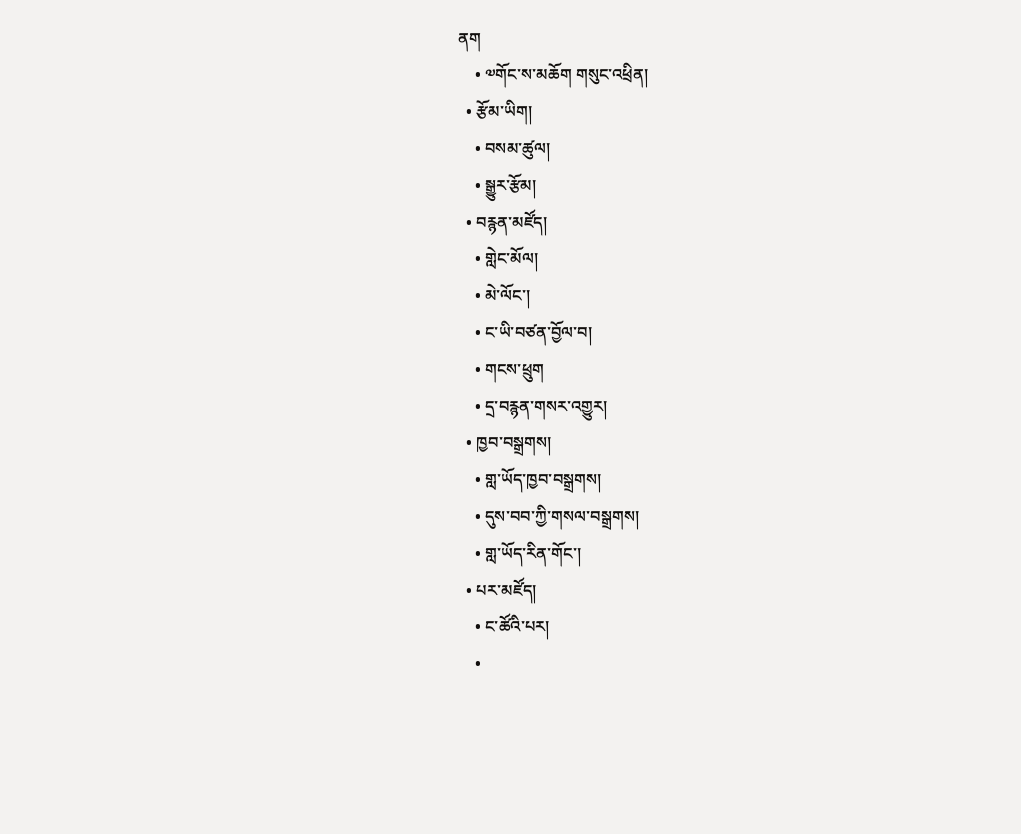ནག
    • ༧གོང་ས་མཆོག གསུང་འཕྲིན།
  • རྩོམ་ཡིག།
    • བསམ་ཚུལ།
    • སྒྱུར་རྩོམ།
  • བརྙན་མཛོད།
    • གླེང་མོལ།
    • མེ་ལོང་།
    • ང་ཡི་བཙན་བྱོལ་བ།
    • གངས་ཕྲུག
    • དྲ་བརྙན་གསར་འགྱུར།
  • ཁྱབ་བསྒྲགས།
    • གླ་ཡོད་ཁྱབ་བསྒྲགས།
    • དུས་བབ་ཀྱི་གསལ་བསྒྲགས།
    • གླ་ཡོད་རིན་གོང་།
  • པར་མཛོད།
    • ང་ཚོའི་པར།
    •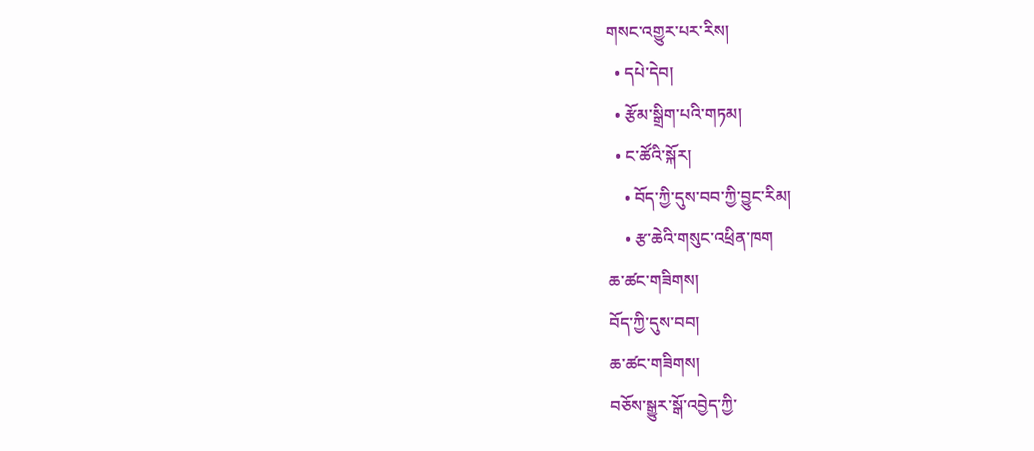གསང་འགྱུར་པར་རིས།
  • དཔེ་དེབ།
  • རྩོམ་སྒྲིག་པའི་གཏམ།
  • ང་ཚོའི་སྐོར།
    • བོད་ཀྱི་དུས་བབ་ཀྱི་བྱུང་རིམ།
    • རྩ་ཆེའི་གསུང་འཕྲིན་ཁག
ཆ་ཚང་གཟིགས།
བོད་ཀྱི་དུས་བབ།
ཆ་ཚང་གཟིགས།
བཅོས་སྒྱུར་སྒོ་འབྱེད་ཀྱི་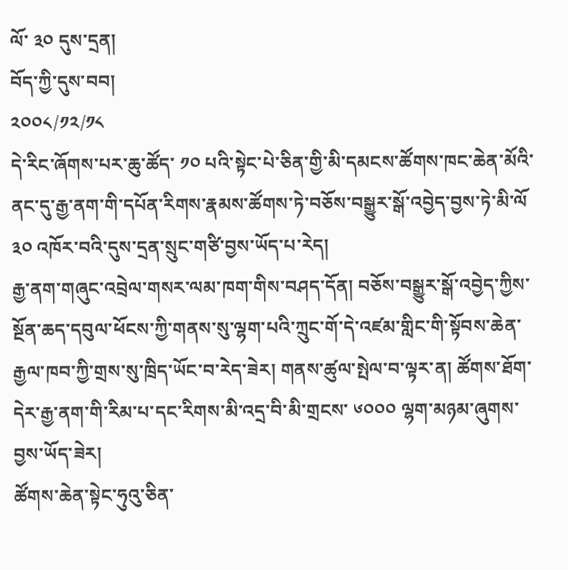ལོ་ ༣༠ དུས་དྲན།
བོད་ཀྱི་དུས་བབ།
༢༠༠༨/༡༢/༡༨
དེ་རིང་ཞོགས་པར་ཆུ་ཚོད་ ༡༠ པའི་སྟེང་པེ་ཅིན་གྱི་མི་དམངས་ཚོགས་ཁང་ཆེན་མོའི་ནང་དུ་རྒྱ་ནག་གི་དཔོན་རིགས་རྣམས་ཚོགས་ཏེ་བཅོས་བསྒྱུར་སྒོ་འབྱེད་བྱས་ཏེ་མི་ལོ ༣༠ འཁོར་བའི་དུས་དྲན་སྲུང་གཙི་བྱས་ཡོད་པ་རེད།
རྒྱ་ནག་གཞུང་འབྲེལ་གསར་ལམ་ཁག་གིས་བཤད་དོན། བཅོས་བསྒྱུར་སྒོ་འབྱེད་ཀྱིས་སྔོན་ཆད་དབུལ་ཕོངས་ཀྱི་གནས་སུ་ལྷག་པའི་ཀྲུང་གོ་དེ་འཛམ་གླིང་གི་སྟོབས་ཆེན་རྒྱལ་ཁབ་ཀྱི་གྲས་སུ་ཁྲིད་ཡོང་བ་རེད་ཟེར། གནས་ཚུལ་སྤེལ་བ་ལྟར་ན། ཚོགས་ཐོག་དེར་རྒྱ་ནག་གི་རིམ་པ་དང་རིགས་མི་འདྲ་བི་མི་གྲངས་ ༦༠༠༠ ལྷག་མཉམ་ཞུགས་བྱས་ཡོད་ཟེར།
ཚོགས་ཆེན་སྟེང་ཧུའུ་ཅིན་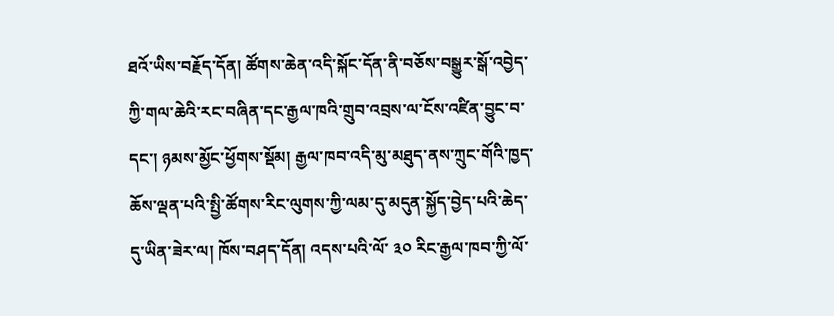ཐའོ་ཡིས་བརྗོད་དོན། ཚོགས་ཆེན་འདི་སྐོང་དོན་ནི་བཅོས་བསྒྱུར་སྒོ་འབྱེད་ཀྱི་གལ་ཆེའི་རང་བཞིན་དང་རྒྱལ་ཁའི་གྲུབ་འབྲས་ལ་ངོས་འཛིན་བྱུང་བ་དང་། ཉམས་མྱོང་ཕྱོགས་སྡོམ། རྒྱལ་ཁབ་འདི་མུ་མཐུད་ནས་ཀྲུང་གོའི་ཁྱད་ཆོས་ལྡན་པའི་སྤྱི་ཚོགས་རིང་ལུགས་ཀྱི་ལམ་དུ་མདུན་སྐྱོད་བྱེད་པའི་ཆེད་དུ་ཡིན་ཟེར་ལ། ཁོས་བཤད་དོན། འདས་པའི་ལོ་ ༣༠ རིང་རྒྱལ་ཁབ་ཀྱི་ལོ་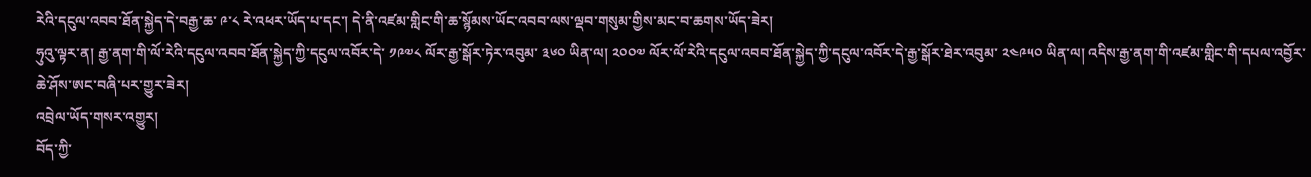རེའི་དངུལ་འབབ་ཐོན་སྐྱེད་དེ་བརྒྱ་ཆ་ ༩་༨ རེ་འཕར་ཡོད་པ་དང་། དེ་ནི་འཛམ་གླིང་གི་ཆ་སྙོམས་ཡོང་འབབ་ལས་ལྡབ་གསུམ་གྱིས་མང་བ་ཆགས་ཡོད་ཟེར།
ཧུའུ་ལྟར་ན། རྒྱ་ནག་གི་ལོ་རེའི་དངུལ་འབབ་ཐོན་སྐྱེད་ཀྱི་དངུལ་འབོར་དེ་ ༡༩༧༨ ལོར་རྒྱ་སྒོར་ཏེར་འབུམ་ ༣༦༠ ཡིན་ལ། ༢༠༠༧ ལོར་ལོ་རེའི་དངུལ་འབབ་ཐོན་སྐྱེད་ཀྱི་དངུལ་འབོར་དེ་རྒྱ་སྒོར་ཐེར་འབུམ་ ༢༤༩༥༠ ཡིན་ལ། འདིས་རྒྱ་ནག་གི་འཛམ་གླིང་གི་དཔལ་འབྱོར་ཆེ་ཤོས་ཨང་བཞི་པར་གྱུར་ཟེར།
འབྲེལ་ཡོད་གསར་འགྱུར།
བོད་ཀྱི་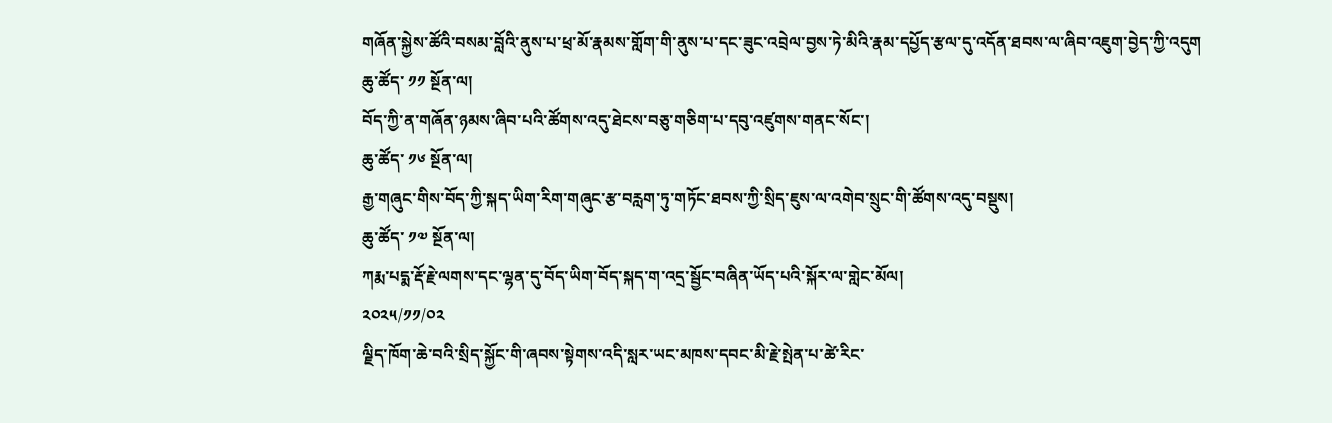གཞོན་སྐྱེས་ཚོའི་བསམ་བློའི་ནུས་པ་ཕྲ་མོ་རྣམས་གློག་གི་ནུས་པ་དང་ཟུང་འབྲེལ་བྱས་ཏེ་མིའི་རྣམ་དཔྱོད་རྩལ་དུ་འདོན་ཐབས་ལ་ཞིབ་འཇུག་བྱེད་ཀྱི་འདུག
ཆུ་ཚོད་ ༡༡ སྔོན་ལ།
བོད་ཀྱི་ན་གཞོན་ཉམས་ཞིབ་པའི་ཚོགས་འདུ་ཐེངས་བཅུ་གཅིག་པ་དབུ་འཛུགས་གནང་སོང་།
ཆུ་ཚོད་ ༡༦ སྔོན་ལ།
རྒྱ་གཞུང་གིས་བོད་ཀྱི་སྐད་ཡིག་རིག་གཞུང་རྩ་བརླག་ཏུ་གཏོང་ཐབས་ཀྱི་སྲིད་ཇུས་ལ་འགེབ་སྲུང་གི་ཚོགས་འདུ་བསྡུས།
ཆུ་ཚོད་ ༡༧ སྔོན་ལ།
ཀརྨ་པདྨ་རྡོ་རྗེ་ལགས་དང་ལྷན་དུ་བོད་ཡིག་བོད་སྐད་ག་འདྲ་སྦྱོང་བཞིན་ཡོད་པའི་སྐོར་ལ་གླེང་མོལ།
༢༠༢༥/༡༡/༠༢
ལྗིད་ཁོག་ཆེ་བའི་སྲིད་སྐྱོང་གི་ཞབས་སྟེགས་འདི་སླར་ཡང་མཁས་དབང་མི་རྗེ་སྤེན་པ་ཚེ་རིང་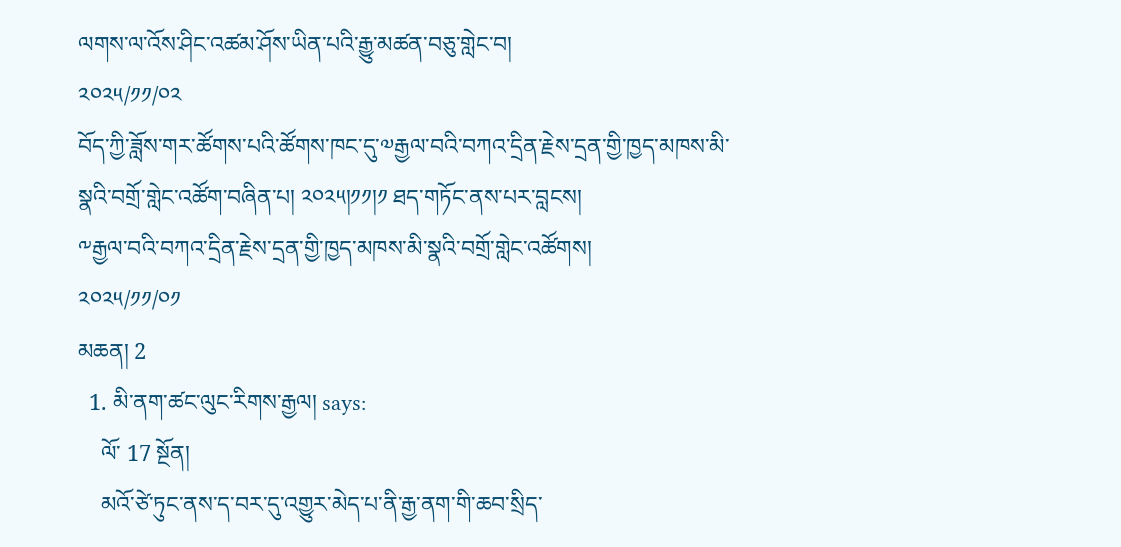ལགས་ལ་འོས་ཤིང་འཚམ་ཤོས་ཡིན་པའི་རྒྱུ་མཚན་བཅུ་གླེང་བ།
༢༠༢༥/༡༡/༠༢
བོད་ཀྱི་ཟློས་གར་ཚོགས་པའི་ཚོགས་ཁང་དུ་༧རྒྱལ་བའི་བཀའ་དྲིན་རྗེས་དྲན་གྱི་ཁྱད་མཁས་མི་སྣའི་བགྲོ་གླེང་འཚོག་བཞིན་པ། ༢༠༢༥།༡༡།༡ ཐད་གཏོང་ནས་པར་བླངས།
༸རྒྱལ་བའི་བཀའ་དྲིན་རྗེས་དྲན་གྱི་ཁྱད་མཁས་མི་སྣའི་བགྲོ་གླེང་འཚོགས།
༢༠༢༥/༡༡/༠༡
མཆན། 2
  1. མི་ནག་ཚང་ལུང་རིགས་རྒྱལ། says:
    ལོ་ 17 སྔོན།
    མའོ་ཙེ་ཏུང་ནས་ད་བར་དུ་འགྱུར་མེད་པ་ནི་རྒྱ་ནག་གི་ཆབ་སྲིད་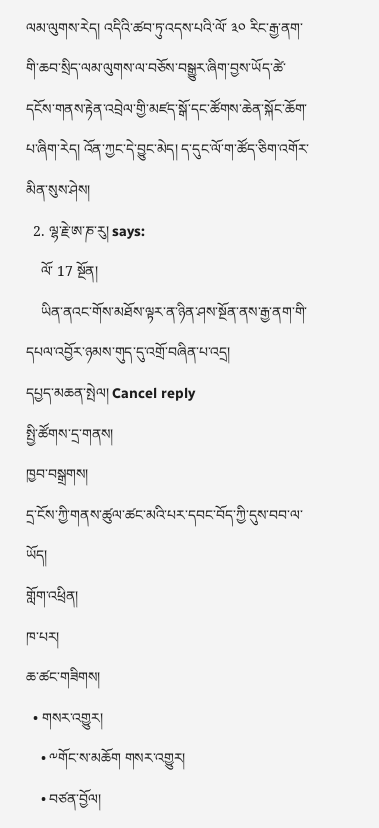ལམ་ལུགས་རེད། འདིའི་ཚབ་ཏུ་འདས་པའི་ལོ་ ༣༠ རིང་རྒྱ་ནག་གི་ཆབ་སྲིད་ལམ་ལུགས་ལ་བཅོས་བསྒྱུར་ཞིག་བྱས་ཡོད་ཚེ་དངོས་གནས་རྟེན་འབྲེལ་གྱི་མཛད་སྒོ་དང་ཚོགས་ཆེན་སྐོང་ཆོག་པ་ཞིག་རེད། འོན་ཀྱང་དེ་བྱུང་མེད། ད་དུང་ལོ་ག་ཚོད་ཅིག་འགོར་མིན་སུས་ཤེས།
  2. ལྷ་རྗེ་ཨ་ཎ་རུ། says:
    ལོ་ 17 སྔོན།
    ཡིན་ནའང་གོས་མཐོས་ལྟར་ན་ཉིན་ཤས་སྔོན་ནས་རྒྱ་ནག་གི་དཔལ་འབྱོར་ཉམས་གུད་དུ་འགྲོ་བཞིན་པ་འདྲ།
དཔྱད་མཆན་སྤེལ། Cancel reply
སྤྱི་ཚོགས་དྲ་གནས།
ཁྱབ་བསྒྲགས།
དྲ་ངོས་ཀྱི་གནས་ཚུལ་ཚང་མའི་པར་དབང་བོད་ཀྱི་དུས་བབ་ལ་ཡོད།
གློག་འཕྲིན།
ཁ་པར།
ཆ་ཚང་གཟིགས།
  • གསར་འགྱུར།
    • ༸གོང་ས་མཆོག གསར་འགྱུར།
    • བཙན་བྱོལ།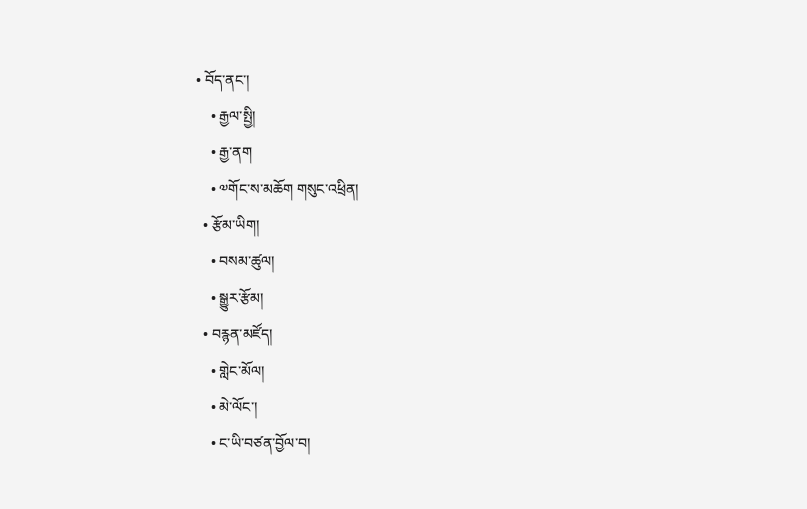• བོད་ནང་།
    • རྒྱལ་སྤྱི།
    • རྒྱ་ནག
    • ༧གོང་ས་མཆོག གསུང་འཕྲིན།
  • རྩོམ་ཡིག།
    • བསམ་ཚུལ།
    • སྒྱུར་རྩོམ།
  • བརྙན་མཛོད།
    • གླེང་མོལ།
    • མེ་ལོང་།
    • ང་ཡི་བཙན་བྱོལ་བ།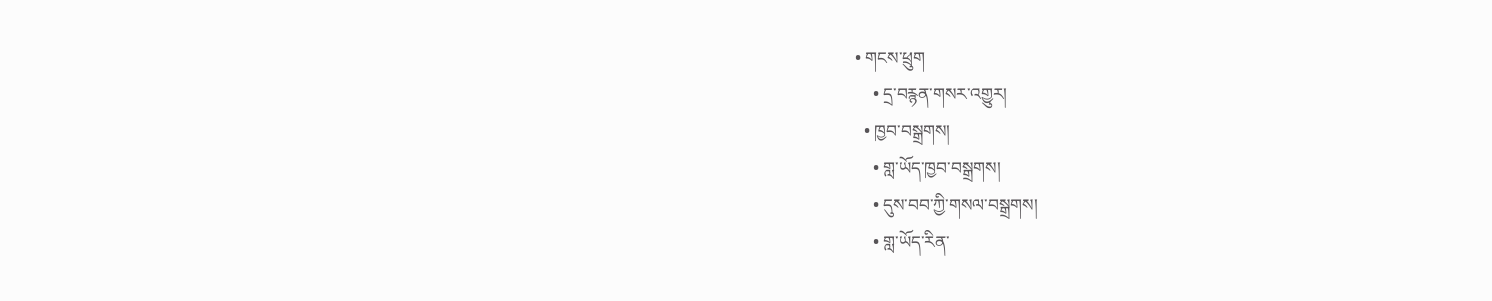• གངས་ཕྲུག
    • དྲ་བརྙན་གསར་འགྱུར།
  • ཁྱབ་བསྒྲགས།
    • གླ་ཡོད་ཁྱབ་བསྒྲགས།
    • དུས་བབ་ཀྱི་གསལ་བསྒྲགས།
    • གླ་ཡོད་རིན་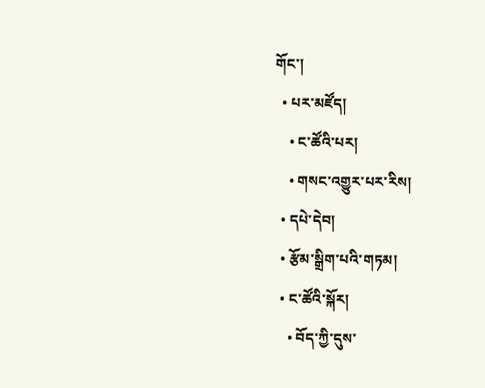གོང་།
  • པར་མཛོད།
    • ང་ཚོའི་པར།
    • གསང་འགྱུར་པར་རིས།
  • དཔེ་དེབ།
  • རྩོམ་སྒྲིག་པའི་གཏམ།
  • ང་ཚོའི་སྐོར།
    • བོད་ཀྱི་དུས་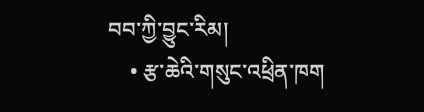བབ་ཀྱི་བྱུང་རིམ།
    • རྩ་ཆེའི་གསུང་འཕྲིན་ཁག